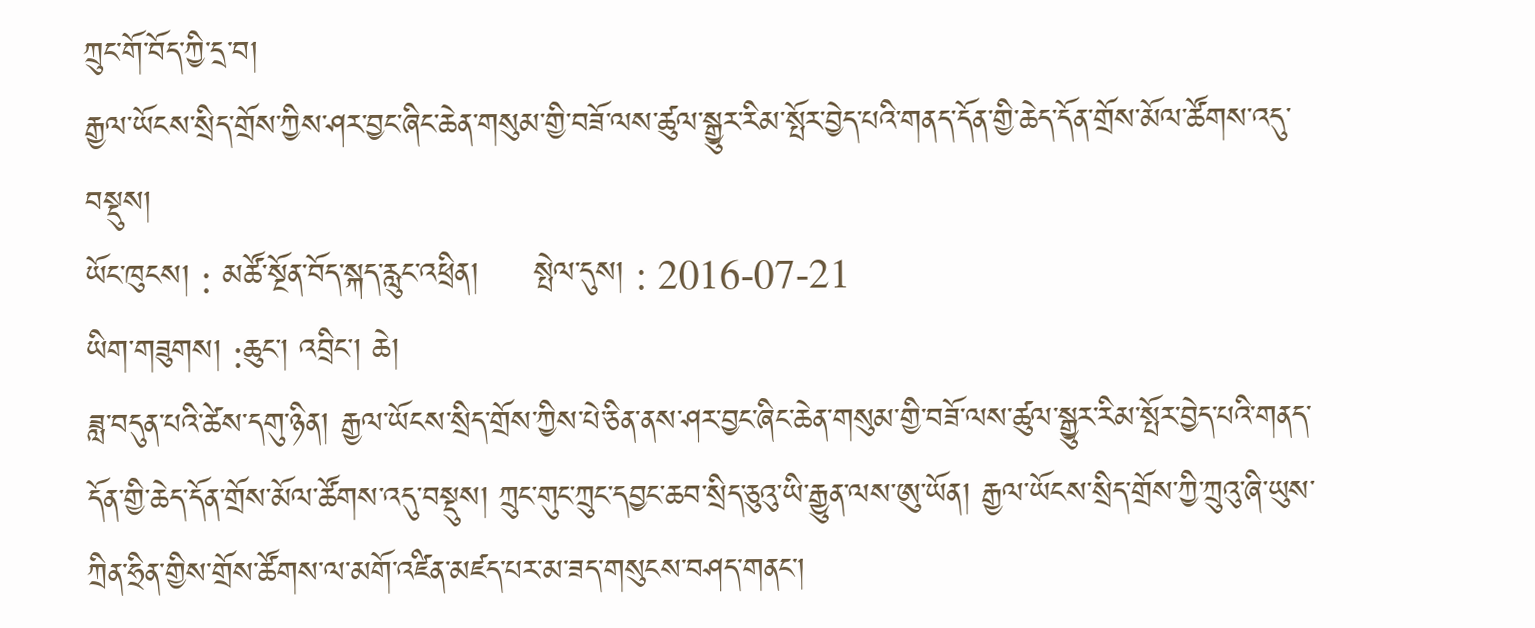ཀྲུང་གོ་བོད་ཀྱི་དྲ་བ།
རྒྱལ་ཡོངས་སྲིད་གྲོས་ཀྱིས་ཤར་བྱང་ཞིང་ཆེན་གསུམ་གྱི་བཟོ་ལས་ཚུལ་སྒྱུར་རིམ་སྤོར་བྱེད་པའི་གནད་དོན་གྱི་ཆེད་དོན་གྲོས་མོལ་ཚོགས་འདུ་བསྡུས།
ཡོང་ཁུངས། : མཚོ་སྔོན་བོད་སྐད་རླུང་འཕྲིན།     སྤེལ་དུས། : 2016-07-21
ཡིག་གཟུགས། :ཆུང་། འབྲིང་། ཆེ།
ཟླ་བདུན་པའི་ཚེས་དགུ་ཉིན། རྒྱལ་ཡོངས་སྲིད་གྲོས་ཀྱིས་པེ་ཅིན་ནས་ཤར་བྱང་ཞིང་ཆེན་གསུམ་གྱི་བཟོ་ལས་ཚུལ་སྒྱུར་རིམ་སྤོར་བྱེད་པའི་གནད་དོན་གྱི་ཆེད་དོན་གྲོས་མོལ་ཚོགས་འདུ་བསྡུས། ཀྲུང་གུང་ཀྲུང་དབྱང་ཆབ་སྲིད་ཅུའུ་ཡི་རྒྱུན་ལས་ཨུ་ཡོན། རྒྱལ་ཡོངས་སྲིད་གྲོས་ཀྱི་ཀྲུའུ་ཞི་ཡུས་ཀྲིན་ཧྲིན་གྱིས་གྲོས་ཚོགས་ལ་མགོ་འཛིན་མཛད་པར་མ་ཟད་གསུངས་བཤད་གནང་།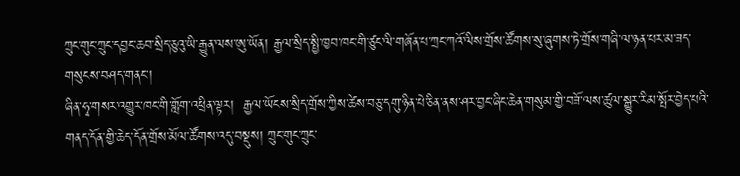ཀྲུང་གུང་ཀྲུང་དབྱང་ཆབ་སྲིད་ཅུའུ་ཡི་རྒྱུན་ལས་ཨུ་ཡོན། རྒྱལ་སྲིད་སྤྱི་ཁྱབ་ཁང་གི་ཙུང་ལི་གཞོན་པ་ཀྲང་ཀའོ་ལིས་གྲོས་ཚོགས་སུ་ཞུགས་ཏེ་གྲོས་གཞི་ལ་ཉན་པར་མ་ཟད་གསུངས་བཤད་གནང་།
ཞིན་ཧྭ་གསར་འགྱུར་ཁང་གི་གློག་འཕྲིན་ལྟར།  རྒྱལ་ཡོངས་སྲིད་གྲོས་ཀྱིས་ཚེས་བཅུ་དགུ་ཉིན་པེ་ཅིན་ནས་ཤར་བྱང་ཞིང་ཆེན་གསུམ་གྱི་བཟོ་ལས་ཚུལ་སྒྱུར་རིམ་སྤོར་བྱེད་པའི་གནད་དོན་གྱི་ཆེད་དོན་གྲོས་མོལ་ཚོགས་འདུ་བསྡུས། ཀྲུང་གུང་ཀྲུང་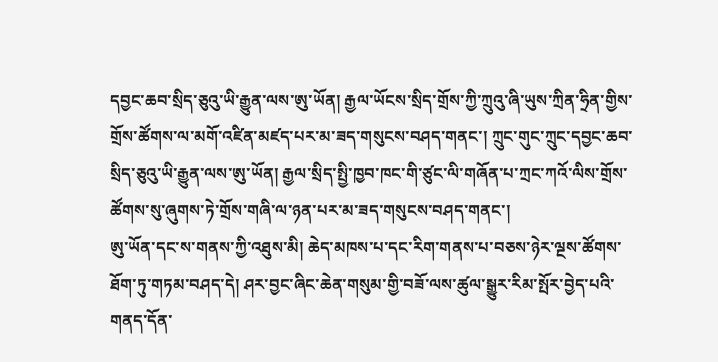དབྱང་ཆབ་སྲིད་ཅུའུ་ཡི་རྒྱུན་ལས་ཨུ་ཡོན། རྒྱལ་ཡོངས་སྲིད་གྲོས་ཀྱི་ཀྲུའུ་ཞི་ཡུས་ཀྲིན་ཧྲིན་གྱིས་གྲོས་ཚོགས་ལ་མགོ་འཛིན་མཛད་པར་མ་ཟད་གསུངས་བཤད་གནང་། ཀྲུང་གུང་ཀྲུང་དབྱང་ཆབ་སྲིད་ཅུའུ་ཡི་རྒྱུན་ལས་ཨུ་ཡོན། རྒྱལ་སྲིད་སྤྱི་ཁྱབ་ཁང་གི་ཙུང་ལི་གཞོན་པ་ཀྲང་ཀའོ་ལིས་གྲོས་ཚོགས་སུ་ཞུགས་ཏེ་གྲོས་གཞི་ལ་ཉན་པར་མ་ཟད་གསུངས་བཤད་གནང་།
ཨུ་ཡོན་དང་ས་གནས་ཀྱི་འཐུས་མི། ཆེད་མཁས་པ་དང་རིག་གནས་པ་བཅས་ཉེར་ལྔས་ཚོགས་ཐོག་ཏུ་གཏམ་བཤད་དེ། ཤར་བྱང་ཞིང་ཆེན་གསུམ་གྱི་བཟོ་ལས་ཚུལ་སྒྱུར་རིམ་སྤོར་བྱེད་པའི་གནད་དོན་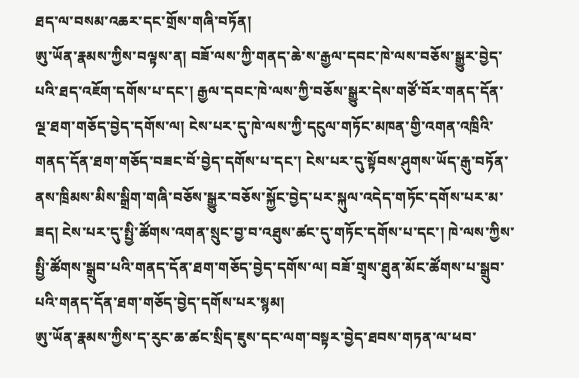ཐད་ལ་བསམ་འཆར་དང་གྲོས་གཞི་བཏོན།
ཨུ་ཡོན་རྣམས་ཀྱིས་བལྟས་ན། བཟོ་ལས་ཀྱི་གནད་ཆེ་ས་རྒྱལ་དབང་ཁེ་ལས་བཅོས་སྒྱུར་བྱེད་པའི་ཐད་འཇོག་དགོས་པ་དང་། རྒྱལ་དབང་ཁེ་ལས་ཀྱི་བཅོས་སྒྱུར་དེས་གཙོ་བོར་གནད་དོན་ལྔ་ཐག་གཅོད་བྱེད་དགོས་ལ། ངེས་པར་དུ་ཁེ་ལས་ཀྱི་དངུལ་གཏོང་མཁན་གྱི་འགན་འཁྲིའི་གནད་དོན་ཐག་གཅོད་བཟང་བོ་བྱེད་དགོས་པ་དང་། ངེས་པར་དུ་སྟོབས་ཤུགས་ཡོད་རྒུ་བཏོན་ནས་ཁྲིམས་མིས་སྒྲིག་གཞི་བཅོས་སྒྱུར་བཅོས་སྐྱོང་བྱེད་པར་སྐུལ་འདེད་གཏོང་དགོས་པར་མ་ཟད། ངེས་པར་དུ་སྤྱི་ཚོགས་འགན་སྲུང་བྱ་བ་འཐུས་ཚང་དུ་གཏོང་དགོས་པ་དང་། ཁེ་ལས་ཀྱིས་སྤྱི་ཚོགས་སྒྲུབ་པའི་གནད་དོན་ཐག་གཅོད་བྱེད་དགོས་ལ། བཟོ་གྲྭས་ཐུན་མོང་ཚོགས་པ་སྒྲུབ་པའི་གནད་དོན་ཐག་གཅོད་བྱེད་དགོས་པར་སྙམ།
ཨུ་ཡོན་རྣམས་ཀྱིས་ད་རུང་ཆ་ཚང་སྲིད་ཇུས་དང་ལག་བསྟར་བྱེད་ཐབས་གཏན་ལ་ཕབ་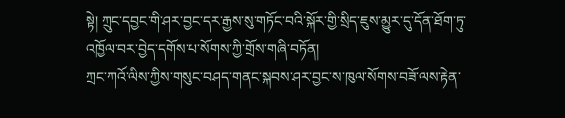སྟེ། ཀྲུང་དབྱང་གི་ཤར་བྱང་དར་རྒྱས་སུ་གཏོང་བའི་སྐོར་གྱི་སྲིད་ཇུས་མྱུར་དུ་དོན་ཐོག་ཏུ་འཁྱོལ་བར་བྱེད་དགོས་པ་སོགས་ཀྱི་གྲོས་གཞི་བཏོན།
ཀྲང་ཀའོ་ལིས་ཀྱིས་གསུང་བཤད་གནང་སྐབས་ཤར་བྱང་ས་ཁུལ་སོགས་བཟོ་ལས་རྟེན་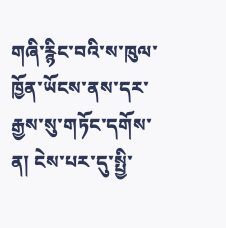གཞི་རྙིང་བའི་ས་ཁུལ་ཁྱོན་ཡོངས་ནས་དར་རྒྱས་སུ་གཏོང་དགོས་ན། ངེས་པར་དུ་སྤྱི་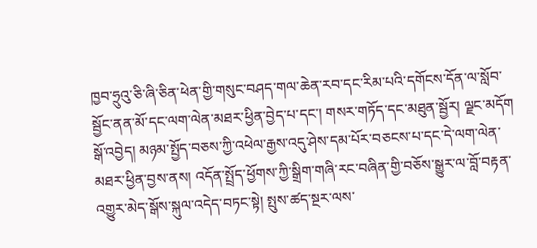ཁྱབ་ཧྲུའུ་ཅི་ཞི་ཅིན་ཕེན་གྱི་གསུང་བཤད་གལ་ཆེན་རབ་དང་རིམ་པའི་དགོངས་དོན་ལ་སློབ་སྦྱོང་ནན་མོ་དང་ལག་ལེན་མཐར་ཕྱིན་བྱེད་པ་དང་། གསར་གཏོད་དང་མཐུན་སྦྱོར། ལྗང་མདོག སྒོ་འབྱེད། མཉམ་སྤྱོད་བཅས་ཀྱི་འཕེལ་རྒྱས་འདུ་ཤེས་དམ་པོར་བཅངས་པ་དང་དེ་ལག་ལེན་མཐར་ཕྱིན་བྱས་ནས། འདོན་སྤྲོད་ཕྱོགས་ཀྱི་སྒྲིག་གཞི་རང་བཞིན་གྱི་བཅོས་སྒྱུར་ལ་བློ་བརྟན་འགྱུར་མེད་སྒོས་སྐུལ་འདེད་བཏང་སྟེ། སྤུས་ཚད་སྔར་ལས་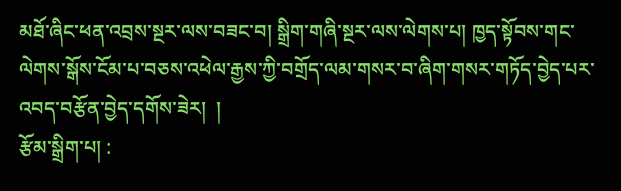མཐོ་ཞིང་ཕན་འབྲས་སྔར་ལས་བཟང་བ། སྒྲིག་གཞི་སྔར་ལས་ལེགས་པ། ཁྱད་སྟོབས་གང་ལེགས་སྒོས་ངོམ་པ་བཅས་འཕེལ་རྒྱས་ཀྱི་བགྲོད་ལམ་གསར་བ་ཞིག་གསར་གཏོད་བྱེད་པར་འབད་བརྩོན་བྱེད་དགོས་ཟེར།  །
རྩོམ་སྒྲིག་པ། :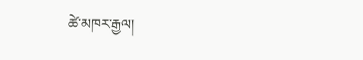ཚེ་མཁར་རྒྱལ།